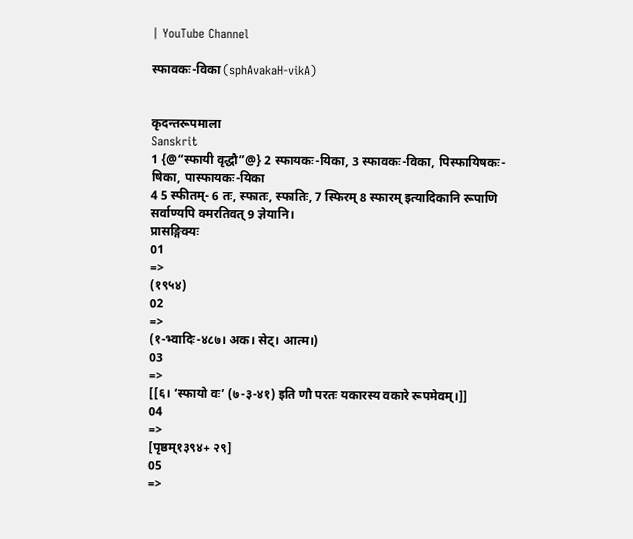| YouTube Channel

स्फावकः-विका (sphAvakaH-vikA)


कृदन्तरूपमाला
Sanskrit
1 {@“स्फायी वृद्धौ”@} 2 स्फायकः-यिका, 3 स्फावकः-विका, पिस्फायिषकः-षिका, पास्फायकः-यिका
4 5 स्फीतम्- 6 तः, स्फातः, स्फातिः, 7 स्फिरम् 8 स्फारम् इत्यादिकानि रूपाणि सर्वाण्यपि क्मरतिवत् 9 ज्ञेयानि।
प्रासङ्गिक्यः
01
=>
(१९५४)
02
=>
(१-भ्वादिः-४८७। अक। सेट्। आत्म।)
03
=>
[[६। ‘स्फायो वः’ (७-३-४१) इति णौ परतः यकारस्य वकारे रूपमेवम्।]]
04
=>
[पृष्ठम्१३९४+ २९]
05
=>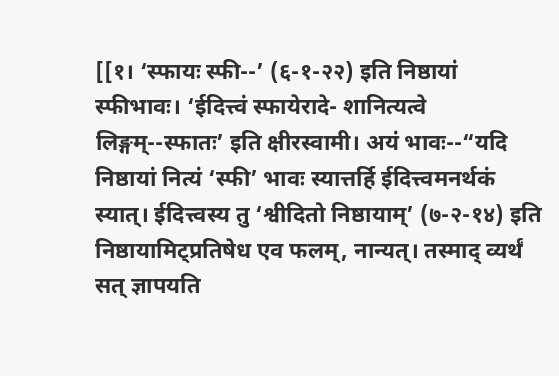[[१। ‘स्फायः स्फी--’ (६-१-२२) इति निष्ठायां स्फीभावः। ‘ईदित्त्वं स्फायेरादे- शानित्यत्वे लिङ्गम्--स्फातः’ इति क्षीरस्वामी। अयं भावः--“यदि निष्ठायां नित्यं ‘स्फी’ भावः स्यात्तर्हि ईदित्त्वमनर्थकं स्यात्। ईदित्त्वस्य तु ‘श्वीदितो निष्ठायाम्’ (७-२-१४) इति निष्ठायामिट्प्रतिषेध एव फलम्, नान्यत्। तस्माद् व्यर्थं सत् ज्ञापयति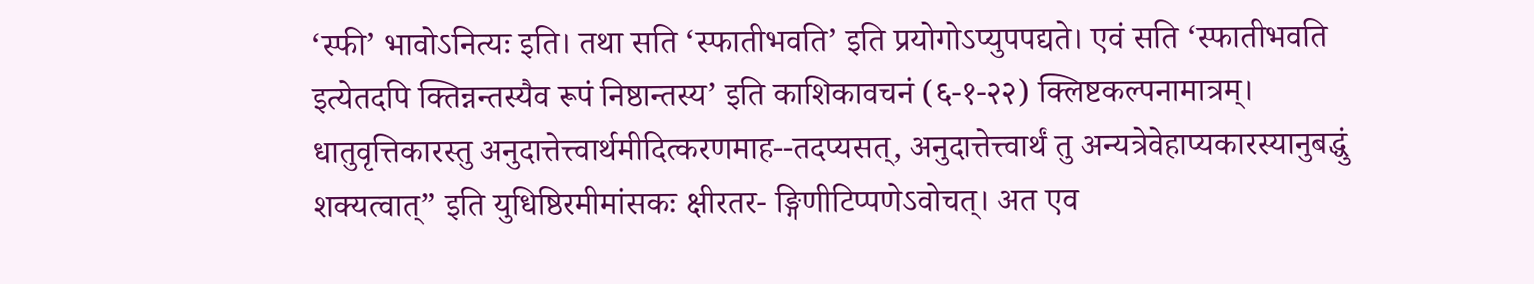‘स्फी’ भावोऽनित्यः इति। तथा सति ‘स्फातीभवति’ इति प्रयोगोऽप्युपपद्यते। एवं सति ‘स्फातीभवति इत्येतदपि क्तिन्नन्तस्यैव रूपं निष्ठान्तस्य’ इति काशिकावचनं (६-१-२२) क्लिष्टकल्पनामात्रम्। धातुवृत्तिकारस्तु अनुदात्तेत्त्वार्थमीदित्करणमाह--तदप्यसत्, अनुदात्तेत्त्वार्थं तु अन्यत्रेवेहाप्यकारस्यानुबद्धुं शक्यत्वात्” इति युधिष्ठिरमीमांसकः क्षीरतर- ङ्गिणीटिप्पणेऽवोचत्। अत एव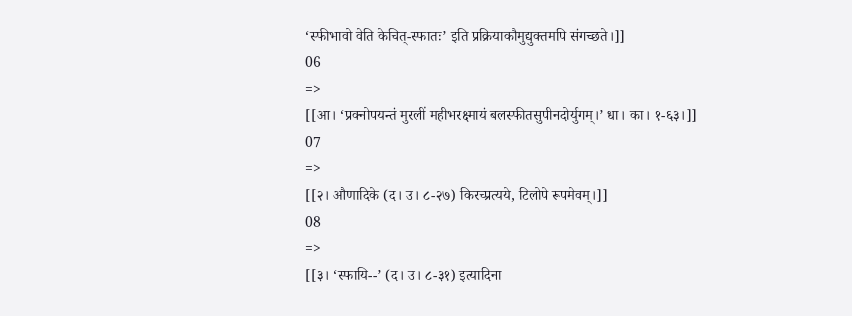‘स्फीभावो वेति केचित्-स्फातः’ इति प्रक्रियाकौमुद्युक्तमपि संगच्छते।]]
06
=>
[[आ। ‘प्रक्नोपयन्तं मुरलीं महीभरक्ष्मायं बलस्फीतसुपीनदोर्युगम्।’ धा। का। १-६३।]]
07
=>
[[२। औणादिके (द। उ। ८-२७) किरच्प्रत्यये, टिलोपे रूपमेवम्।]]
08
=>
[[३। ‘स्फायि--’ (द। उ। ८-३१) इत्यादिना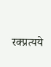रक्प्रत्यये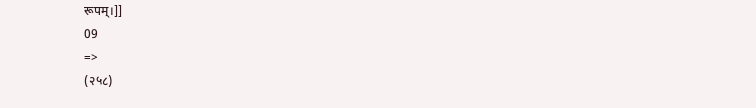रूपम्।]]
09
=>
(२५८)